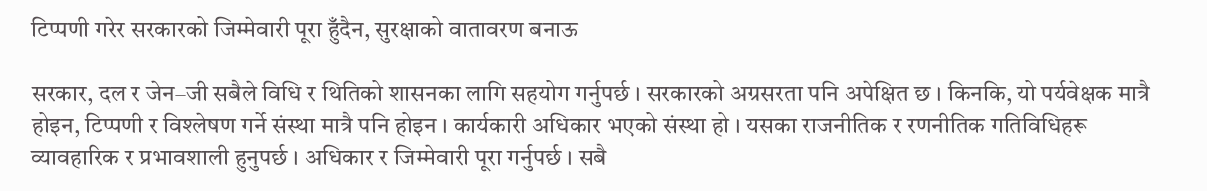टिप्पणी गरेर सरकारको जिम्मेवारी पूरा हुँदैन, सुरक्षाको वातावरण बनाऊ

सरकार, दल र जेन–जी सबैले विधि र थितिको शासनका लागि सहयोग गर्नुपर्छ । सरकारको अग्रसरता पनि अपेक्षित छ । किनकि, यो पर्यवेक्षक मात्रै होइन, टिप्पणी र विश्लेषण गर्ने संस्था मात्रै पनि होइन । कार्यकारी अधिकार भएको संस्था हो । यसका राजनीतिक र रणनीतिक गतिविधिहरू व्यावहारिक र प्रभावशाली हुनुपर्छ । अधिकार र जिम्मेवारी पूरा गर्नुपर्छ । सबै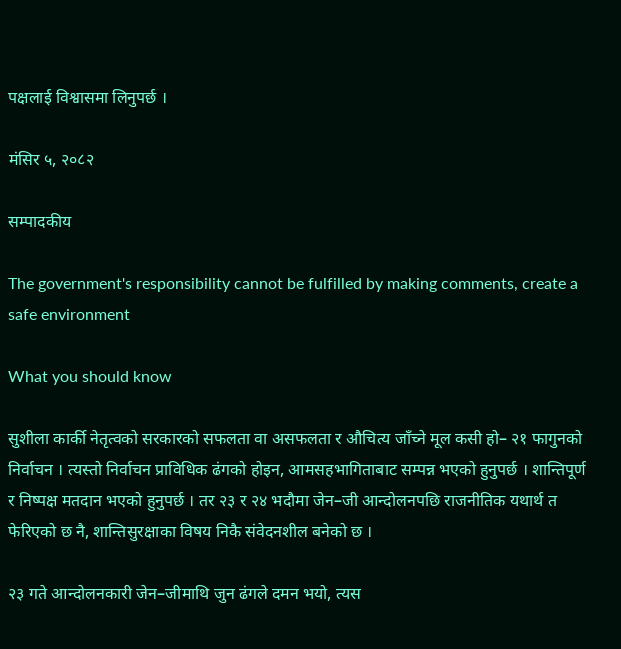पक्षलाई विश्वासमा लिनुपर्छ ।

मंसिर ५, २०८२

सम्पादकीय

The government's responsibility cannot be fulfilled by making comments, create a safe environment

What you should know

सुशीला कार्की नेतृत्वको सरकारको सफलता वा असफलता र औचित्य जाँच्ने मूल कसी हो– २१ फागुनको निर्वाचन । त्यस्तो निर्वाचन प्राविधिक ढंगको होइन, आमसहभागिताबाट सम्पन्न भएको हुनुपर्छ । शान्तिपूर्ण र निष्पक्ष मतदान भएको हुनुपर्छ । तर २३ र २४ भदौमा जेन–जी आन्दोलनपछि राजनीतिक यथार्थ त फेरिएको छ नै, शान्तिसुरक्षाका विषय निकै संवेदनशील बनेको छ ।

२३ गते आन्दोलनकारी जेन–जीमाथि जुन ढंगले दमन भयो, त्यस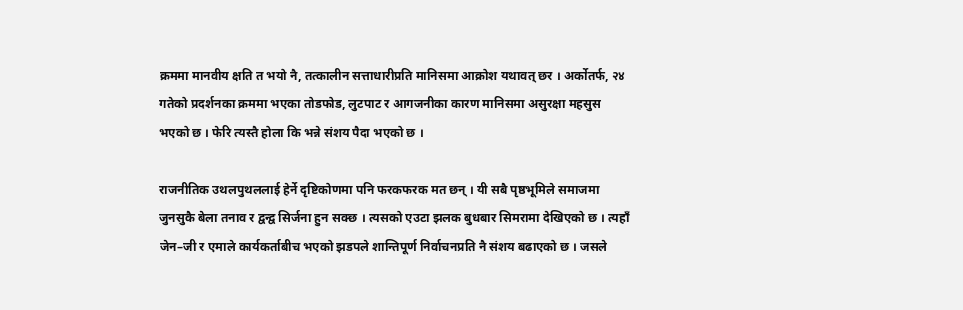क्रममा मानवीय क्षति त भयो नै, तत्कालीन सत्ताधारीप्रति मानिसमा आक्रोश यथावत् छर । अर्कोतर्फ, २४ गतेको प्रदर्शनका क्रममा भएका तोडफोड, लुटपाट र आगजनीका कारण मानिसमा असुरक्षा महसुस भएको छ । फेरि त्यस्तै होला कि भन्ने संशय पैदा भएको छ ।

राजनीतिक उथलपुथललाई हेर्ने दृष्टिकोणमा पनि फरकफरक मत छन् । यी सबै पृष्ठभूमिले समाजमा जुनसुकै बेला तनाव र द्वन्द्व सिर्जना हुन सक्छ । त्यसको एउटा झलक बुधबार सिमरामा देखिएको छ । त्यहाँ जेन–जी र एमाले कार्यकर्ताबीच भएको झडपले शान्तिपूर्ण निर्वाचनप्रति नै संशय बढाएको छ । जसले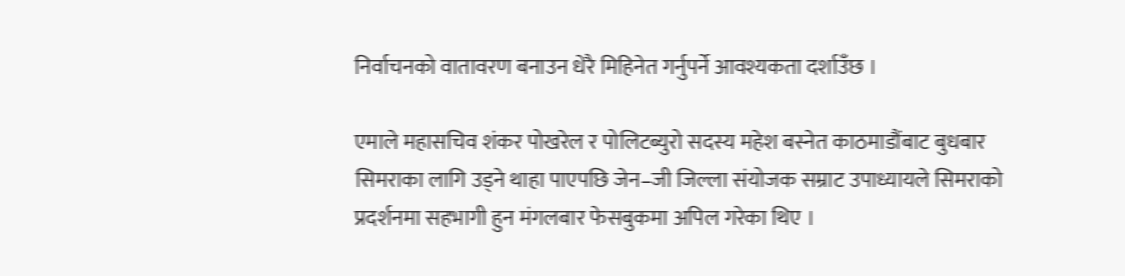निर्वाचनको वातावरण बनाउन धेरै मिहिनेत गर्नुपर्ने आवश्यकता दर्शाउँछ ।

एमाले महासचिव शंकर पोखरेल र पोलिटब्युरो सदस्य महेश बस्नेत काठमाडौंबाट बुधबार सिमराका लागि उड्ने थाहा पाएपछि जेन–जी जिल्ला संयोजक सम्राट उपाध्यायले सिमराको प्रदर्शनमा सहभागी हुन मंगलबार फेसबुकमा अपिल गरेका थिए ।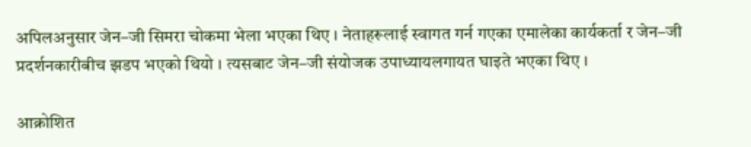अपिलअनुसार जेन–जी सिमरा चोकमा भेला भएका थिए । नेताहरूलाई स्वागत गर्न गएका एमालेका कार्यकर्ता र जेन–जी प्रदर्शनकारीबीच झडप भएको थियो । त्यसबाट जेन–जी संयोजक उपाध्यायलगायत घाइते भएका थिए ।

आक्रोशित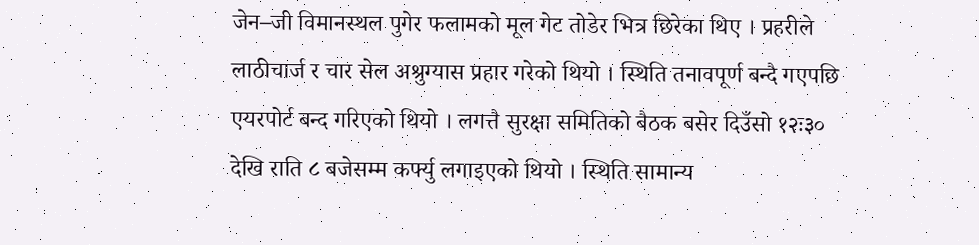जेन–जी विमानस्थल पुगेर फलामको मूल गेट तोडेर भित्र छिरेका थिए । प्रहरीले लाठीचार्ज र चार सेल अश्रुग्यास प्रहार गरेको थियो । स्थिति तनावपूर्ण बन्दै गएपछि एयरपोर्ट बन्द गरिएको थियो । लगत्तै सुरक्षा समितिको बैठक बसेर दिउँसो १२ः३० देखि राति ८ बजेसम्म कर्फ्यु लगाइएको थियो । स्थिति सामान्य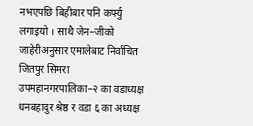नभएपछि बिहीबार पनि कर्फ्यु लगाइयो । साथै जेन–जीको जाहेरीअनुसार एमालेबाट निर्वाचित जितपुर सिमरा उपमहानगरपालिका–२ का वडाध्यक्ष धनबहादुर श्रेष्ठ र वडा ६ का अध्यक्ष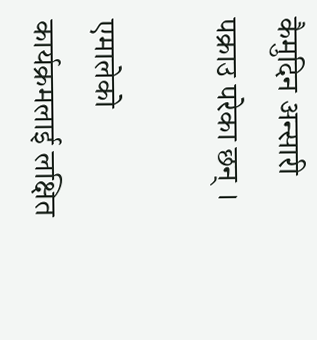कैमुदिन अन्सारी पक्राउ परेका छन् ।

एमालेको कार्यक्रमलाई लक्षित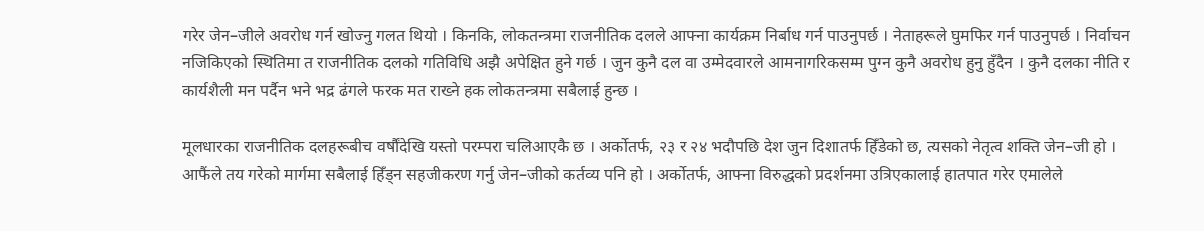गरेर जेन–जीले अवरोध गर्न खोज्नु गलत थियो । किनकि, लोकतन्त्रमा राजनीतिक दलले आफ्ना कार्यक्रम निर्बाध गर्न पाउनुपर्छ । नेताहरूले घुमफिर गर्न पाउनुपर्छ । निर्वाचन नजिकिएको स्थितिमा त राजनीतिक दलको गतिविधि अझै अपेक्षित हुने गर्छ । जुन कुनै दल वा उम्मेदवारले आमनागरिकसम्म पुग्न कुनै अवरोध हुनु हुँदैन । कुनै दलका नीति र कार्यशैली मन पर्दैन भने भद्र ढंगले फरक मत राख्ने हक लोकतन्त्रमा सबैलाई हुन्छ ।

मूलधारका राजनीतिक दलहरूबीच वर्षौंदेखि यस्तो परम्परा चलिआएकै छ । अर्कोतर्फ, २३ र २४ भदौपछि देश जुन दिशातर्फ हिँडेको छ, त्यसको नेतृत्व शक्ति जेन–जी हो । आफैंले तय गरेको मार्गमा सबैलाई हिँड्न सहजीकरण गर्नु जेन–जीको कर्तव्य पनि हो । अर्कोतर्फ, आफ्ना विरुद्धको प्रदर्शनमा उत्रिएकालाई हातपात गरेर एमालेले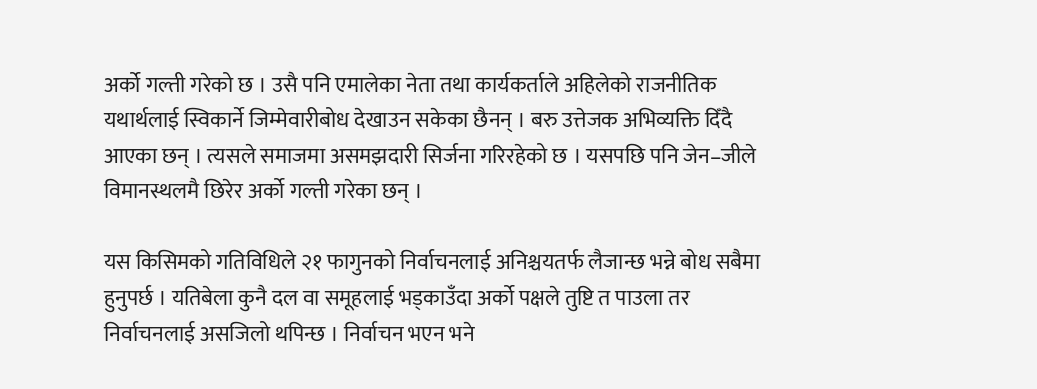अर्को गल्ती गरेको छ । उसै पनि एमालेका नेता तथा कार्यकर्ताले अहिलेको राजनीतिक यथार्थलाई स्विकार्ने जिम्मेवारीबोध देखाउन सकेका छैनन् । बरु उत्तेजक अभिव्यक्ति दिँदै आएका छन् । त्यसले समाजमा असमझदारी सिर्जना गरिरहेको छ । यसपछि पनि जेन–जीले विमानस्थलमै छिरेर अर्को गल्ती गरेका छन् ।

यस किसिमको गतिविधिले २१ फागुनको निर्वाचनलाई अनिश्चयतर्फ लैजान्छ भन्ने बोध सबैमा हुनुपर्छ । यतिबेला कुनै दल वा समूहलाई भड्काउँदा अर्को पक्षले तुष्टि त पाउला तर निर्वाचनलाई असजिलो थपिन्छ । निर्वाचन भएन भने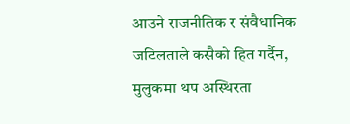आउने राजनीतिक र संवैधानिक जटिलताले कसैको हित गर्दैन, मुलुकमा थप अस्थिरता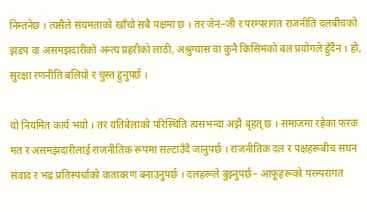निम्तनेछ । त्यसैले संयमताको खाँचो सबै पक्षमा छ । तर जेन–जी र परम्परागत राजनीति दलबीचको झडप वा असमझदारीको अन्त्य प्रहरीको लाठी, अश्रुग्यास वा कुनै किसिमको बल प्रयोगले हुँदैन । हो, सुरक्षा रणनीति बलियो र चुस्त हुनुपर्छ ।

यो नियमित कार्य भयो । तर यतिबेलाको परिस्थिति त्यसभन्दा अझै बृहत् छ । समाजमा रहेका फरक मत र असमझदारीलाई राजनीतिक रूपमा सल्टाउँदै जानुपर्छ । राजनीतिक दल र पक्षहरूबीच सघन संवाद र भद्र प्रतिस्पर्धाको वातावरण बनाउनुपर्छ । दलहरूले बुझ्नुपर्छ– आफूहरूको परम्परागत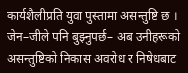कार्यशैलीप्रति युवा पुस्तामा असन्तुष्टि छ । जेन–जीले पनि बुझ्नुपर्छ– अब उनीहरूको असन्तुष्टिको निकास अवरोध र निषेधबाट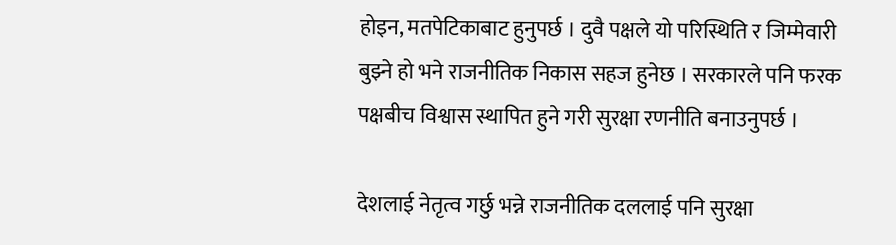होइन, मतपेटिकाबाट हुनुपर्छ । दुवै पक्षले यो परिस्थिति र जिम्मेवारी बुझ्ने हो भने राजनीतिक निकास सहज हुनेछ । सरकारले पनि फरक पक्षबीच विश्वास स्थापित हुने गरी सुरक्षा रणनीति बनाउनुपर्छ ।

देशलाई नेतृत्व गर्छु भन्ने राजनीतिक दललाई पनि सुरक्षा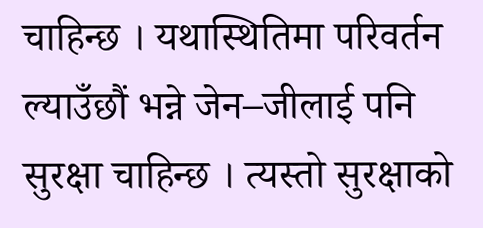चाहिन्छ । यथास्थितिमा परिवर्तन ल्याउँछौं भन्ने जेन–जीलाई पनि सुरक्षा चाहिन्छ । त्यस्तो सुरक्षाको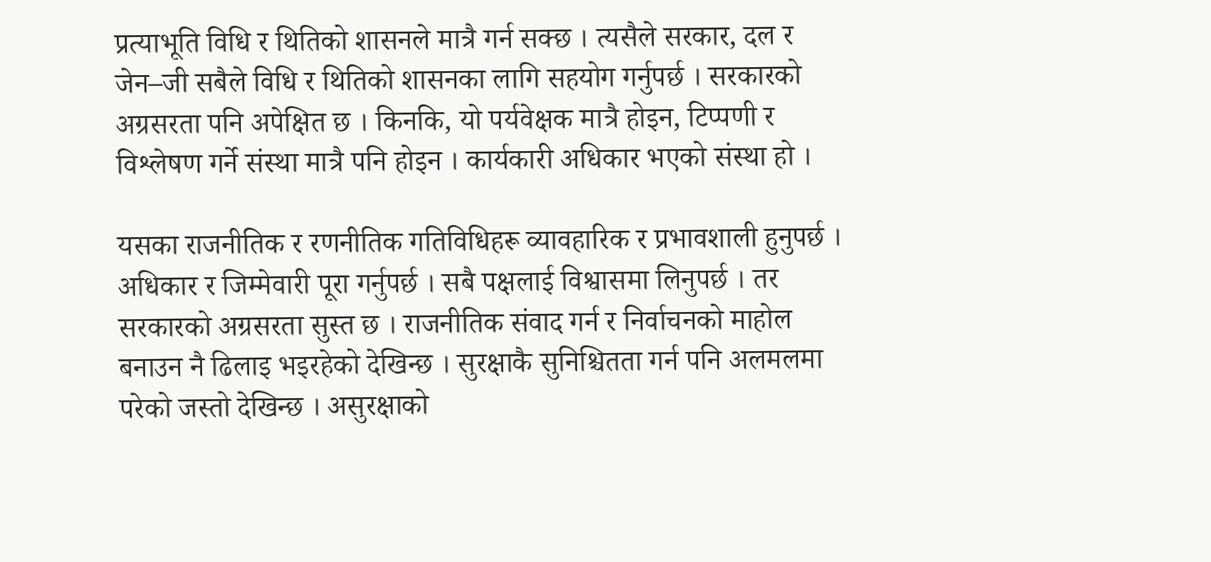प्रत्याभूति विधि र थितिको शासनले मात्रै गर्न सक्छ । त्यसैले सरकार, दल र जेन–जी सबैले विधि र थितिको शासनका लागि सहयोग गर्नुपर्छ । सरकारको अग्रसरता पनि अपेक्षित छ । किनकि, यो पर्यवेक्षक मात्रै होइन, टिप्पणी र विश्लेषण गर्ने संस्था मात्रै पनि होइन । कार्यकारी अधिकार भएको संस्था हो ।

यसका राजनीतिक र रणनीतिक गतिविधिहरू व्यावहारिक र प्रभावशाली हुनुपर्छ । अधिकार र जिम्मेवारी पूरा गर्नुपर्छ । सबै पक्षलाई विश्वासमा लिनुपर्छ । तर सरकारको अग्रसरता सुस्त छ । राजनीतिक संवाद गर्न र निर्वाचनको माहोल बनाउन नै ढिलाइ भइरहेको देखिन्छ । सुरक्षाकै सुनिश्चितता गर्न पनि अलमलमा परेको जस्तो देखिन्छ । असुरक्षाको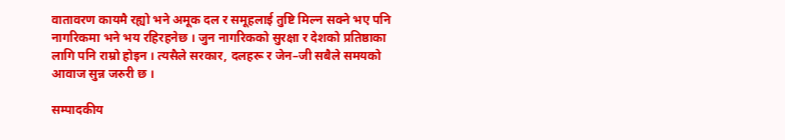वातावरण कायमै रह्यो भने अमूक दल र समूहलाई तुष्टि मिल्न सक्ने भए पनि नागरिकमा भने भय रहिरहनेछ । जुन नागरिकको सुरक्षा र देशको प्रतिष्ठाका लागि पनि राम्रो होइन । त्यसैले सरकार, दलहरू र जेन–जी सबैले समयको आवाज सुन्न जरुरी छ ।

सम्पादकीय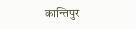कान्तिपुर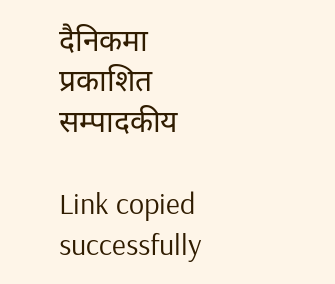दैनिकमा प्रकाशित सम्पादकीय

Link copied successfully